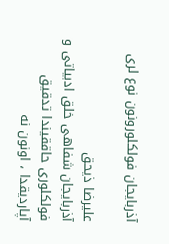آذربایجان فولکلورونون نوع لری

علیرضا ذیحق
آذربایجان شفاهی خلق ادبیاتی و فولکلوری حاققیندا تدقیق آپاردیقدا ، اونون نه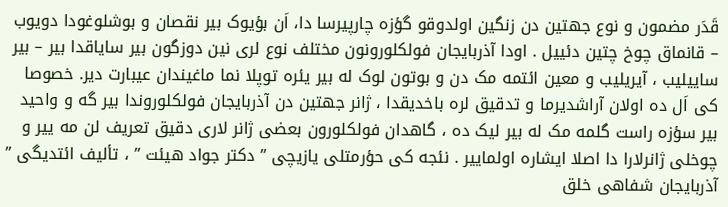قَدَر مضمون و نوع جهتین دن زنگین اولدوقو گؤزه چارپیرسا دا، اَن بؤیوک بیر نقصان و بوشلوغودا دویوب – قانماق چوخ چتین دئییل . اودا آذربایجان فولکلورونون مختلف نوع لری نین دوزگون بیر سایاقدا بیر – بیر ساییلیب ، آیریلیب و معین ائتمه مک دن و بوتون لوک له بیر یئره توپلا نما ماغیندان عیبارت دیر. خصوصا کی اَل ده اولان آراشدیرما و تدقیق لره باخدیقدا ، ژانر جهتین دن آذربایجان فولکلوروندا بیر گه و واحید بیر سؤزه راست گلمه مک له بیر لیک ده ، گاهدان فولکلورون بعضی ژانر لاری دقیق تعریف لن مه ییر و چوخلی ژانرلارا دا اصلا ایشاره اولماییر . نئجه کی حؤرمتلی یازیچی ” دکتر جواد هیئت ” ، تألیف ائتدیگی ” آذربایجان شفاهی خلق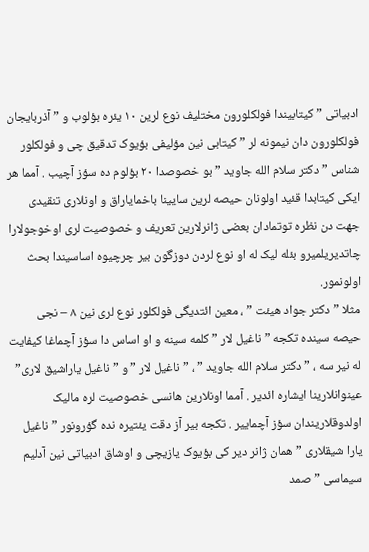ادبیاتی ” کیتابیندا فولکلورون مختلیف نوع لرین ۱۰ یئره بؤلوب و ” آذربایجان فولکلورون دان نیمونه لر ” کیتابی نین مؤلیفی بؤیوک تدقیق چی و فولکلور شناس ” دکتر سلام الله جاوید ” بو خصوصدا ۲۰ بؤلوم ده سؤز آچیب . آمما هر ایکی کیتابدا قئید اولونان حیصه لرین سایینا باخمایاراق و اونلاری تنقیدی جهت دن نظره توتمادان بعضی ژانرلارین تعریف و خصوصیت لری اوخوجولارا چاتدیریلمیرو بئله لیک له او نوع لردن دوزگون بیر چرچیوه اساسیندا بحث اولونمور.
مثلا ” دکتر جواد هیئت ” ، معین ائتدیگی فولکلور نوع لری نین ۸ – نجی حیصه سینده تکجه ” ناغیل لار ” کلمه سینه و او اساس دا سؤز آچماغا کیفایت له نیر سه ، ” دکتر سلام الله جاوید ” ، ” ناغیل لار ” و ” ناغیل یاراشیق لاری” عینوانلارینا ایشاره ائدیر . آمما اونلارین هانسی خصوصیت لره مالیک اولدوقلاریندان سؤز آچماییر . تکجه بیر آز دقت یئتیره نده گؤرونور ” ناغیل یارا شیقلاری ” همان ژانر دیر کی بؤیوک یازیچی و اوشاق ادبیاتی نین آدلیم سیماسی ” صمد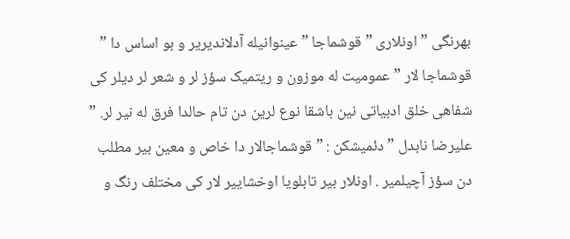بهرنگی ” اونلاری ” قوشماجا ” عینوانیله آدلاندیریر و بو اساس دا ” قوشماجا لار ” عمومیت له موزون و ریتمیک سؤز لر و شعر لر دیلر کی شفاهی خلق ادبیاتی نین باشقا نوع لرین دن تام حالدا فرق له نیر لر. ” علیرضا نابدل ” دئمیشکن : ” قوشماجالار دا خاص و معین بیر مطلب دن سؤز آچیلمیر . اونلار بیر تابلویا اوخشاییر لار کی مختلف رنگ و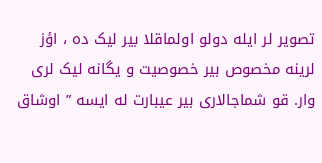تصویر لر ایله دولو اولماقلا بیر لیک ده ، اؤز لرینه مخصوص بیر خصوصیت و یگانه لیک لری وار. قو شماجالاری بیر عیبارت له ایسه ” اوشاق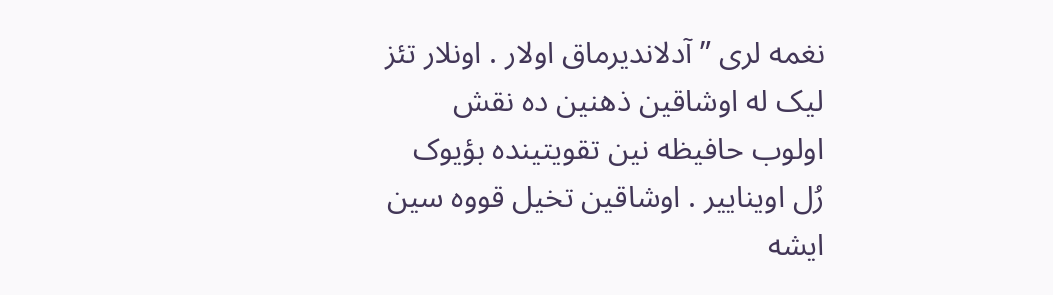نغمه لری ” آدلاندیرماق اولار . اونلار تئز لیک له اوشاقین ذهنین ده نقش اولوب حافیظه نین تقویتینده بؤیوک رُل اویناییر . اوشاقین تخیل قووه سین ایشه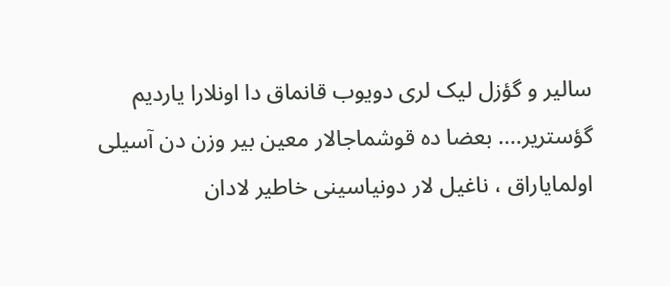سالیر و گؤزل لیک لری دویوب قانماق دا اونلارا یاردیم گؤستریر…. بعضا ده قوشماجالار معین بیر وزن دن آسیلی اولمایاراق ، ناغیل لار دونیاسینی خاطیر لادان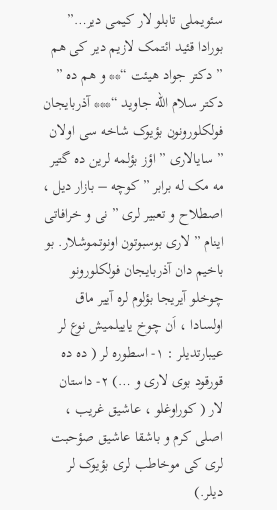سئویملی تابلو لار کیمی دیر…”
بورادا قئید ائتمک لازیم دیر کی هم ” دکتر جواد هیئت “** و هم ده ” دکتر سلام الله جاوید “*** آذربایجان فولکلورونون بؤیوک شاخه سی اولان ” سایالاری ” اؤز بؤلمه لرین ده گتیر مه مک له برابر ” کوچه – بازار دیل ، اصطلاح و تعبیر لری ” نی و خرافاتی اینام ” لاری بوسبوتون اونوتموشلار. بو باخیم دان آذربایجان فولکلورونو چوخلو آیریجا بؤلوم لره آییر ماق اولسادا ، اَن چوخ یاییلمیش نوع لر عیبارتدیلر : ۱- اسطوره لر ( ده ده قورقود بوی لاری و …) ۲- داستان لار ( کوراوغلو ، عاشیق غریب ، اصلی کرم و باشقا عاشیق صؤحبت لری کی موخاطب لری بؤیوک لر دیلر.)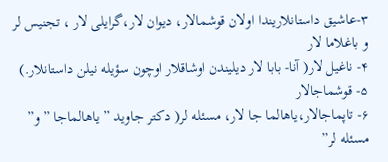۳-عاشیق داستانلاریندا اولان قوشمالار، دیوان لار،گرایلی لار ، تجنیس لر و باغلاما لار
۴- ناغیل لار( آنا- بابا لار دیلیندن اوشاقلار اوچون سؤیله نیلن داستانلار.)
۵- قوشماجالار
۶- تاپماجالار،یاهالما جا لار، مسئله لر( دکتر جاوید ” یاهالماجا ” و” مسئله لر”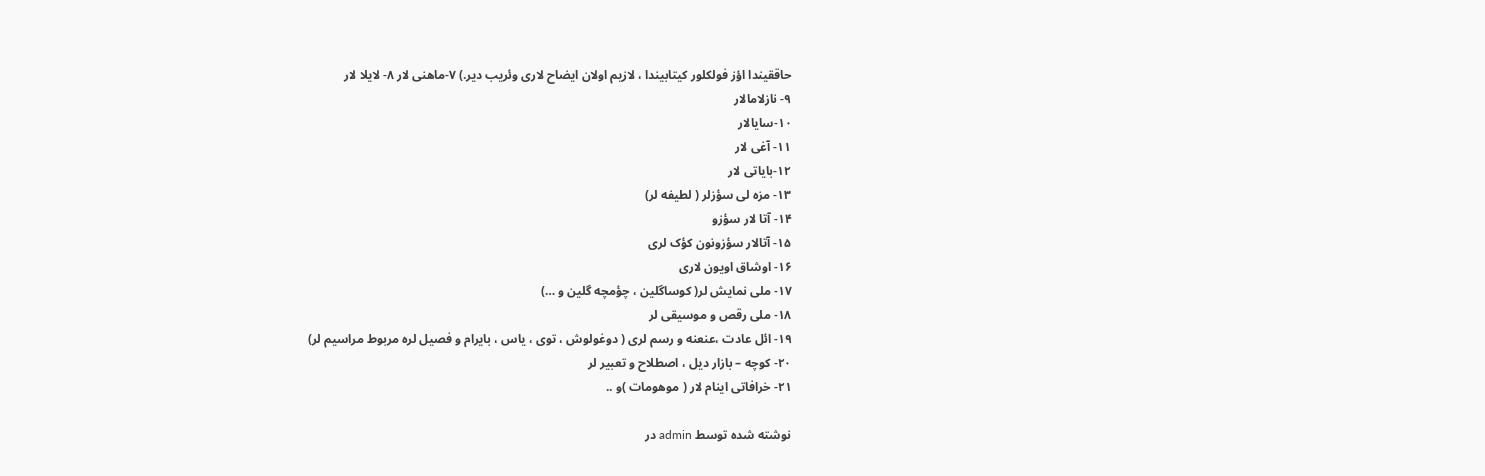حاققیندا اؤز فولکلور کیتابیندا ، لازیم اولان ایضاح لاری وئریب دیر.) ۷-ماهنی لار ۸- لایلا لار
۹- نازلامالار
۱۰-سایالار
۱۱- آغی لار
۱۲-بایاتی لار
۱۳- مزه لی سؤزلر ( لطیفه لر)
۱۴- آتا لار سؤزو
۱۵- آتالار سؤزونون کؤک لری
۱۶- اوشاق اویون لاری
۱۷- ملی نمایش لر( کوساگلین ، چؤمچه گلین و …)
۱۸- ملی رقص و موسیقی لر
۱۹- ائل عادت ،عنعنه و رسم لری ( دوغولوش ، توی ، یاس ، بایرام و فصیل لره مربوط مراسیم لر)
۲۰- کوچه – بازار دیل ، اصطلاح و تعبیر لر
۲۱- خرافاتی اینام لار ( موهومات )و ..

نوشته شده توسط admin در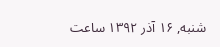شنبه, ۱۶ آذر ۱۳۹۲ ساعت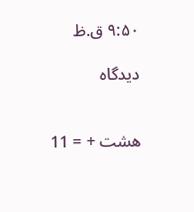۹:۵۰ ق.ظ

دیدگاه


هشت + = 11